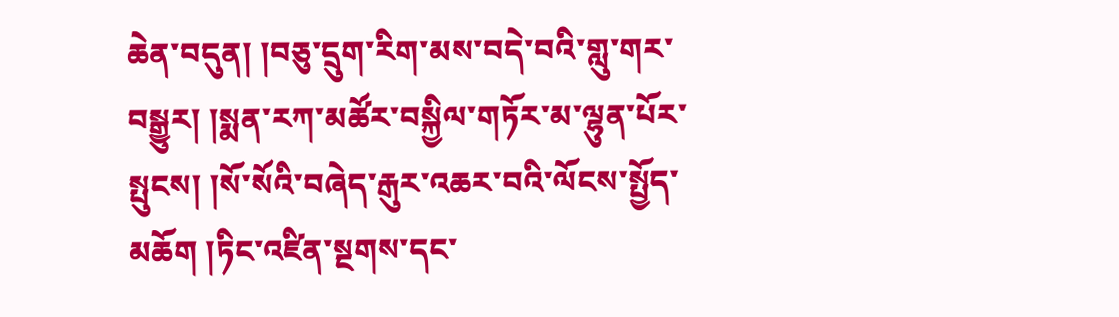ཆེན་བདུན། །བཅུ་དྲུག་རིག་མས་བདེ་བའི་གླུ་གར་བསྒྱུར། །སྨན་རཀ་མཚོར་བསྐྱིལ་གཏོར་མ་ལྷུན་པོར་སྤུངས། །སོ་སོའི་བཞེད་རྒུར་འཆར་བའི་ལོངས་སྤྱོད་མཆོག །ཏིང་འཛིན་སྔགས་དང་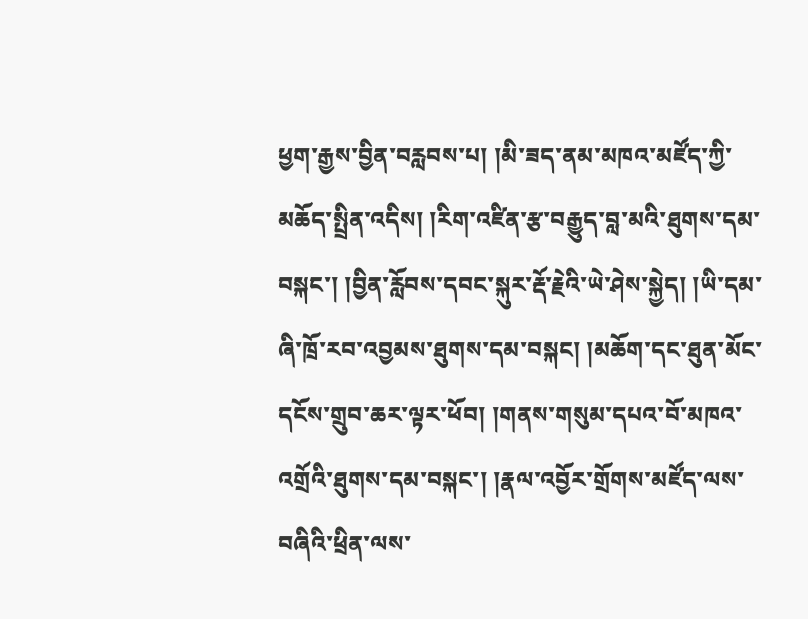ཕྱག་རྒྱས་བྱིན་བརླབས་པ། །མི་ཟད་ནམ་མཁའ་མཛོད་ཀྱི་མཆོད་སྤྲིན་འདིས། །རིག་འཛིན་རྩ་བརྒྱུད་བླ་མའི་ཐུགས་དམ་བསྐང་། །བྱིན་རློབས་དབང་སྐུར་རྡོ་རྗེའི་ཡེ་ཤེས་སྐྱེད། །ཡི་དམ་ཞི་ཁྲོ་རབ་འབྱམས་ཐུགས་དམ་བསྐང། །མཆོག་དང་ཐུན་མོང་དངོས་གྲུབ་ཆར་ལྟར་ཕོབ། །གནས་གསུམ་དཔའ་བོ་མཁའ་འགྲོའི་ཐུགས་དམ་བསྐང་། །རྣལ་འབྱོར་གྲོགས་མཛོད་ལས་བཞིའི་ཕྲིན་ལས་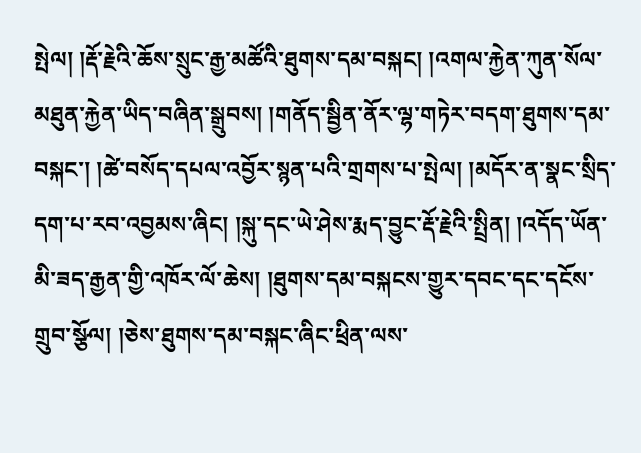སྤེལ། །རྡོ་རྗེའི་ཆོས་སྲུང་རྒྱ་མཚོའི་ཐུགས་དམ་བསྐང། །འགལ་རྐྱེན་ཀུན་སོལ་མཐུན་རྐྱེན་ཡིད་བཞིན་སྒྲུབས། །གནོད་སྦྱིན་ནོར་ལྷ་གཏེར་བདག་ཐུགས་དམ་བསྐང་། །ཚེ་བསོད་དཔལ་འབྱོར་སྙན་པའི་གྲགས་པ་སྤེལ། །མདོར་ན་སྣང་སྲིད་དག་པ་རབ་འབྱམས་ཞིང། །སྐུ་དང་ཡེ་ཤེས་རྨད་བྱུང་རྡོ་རྗེའི་སྤྲིན། །འདོད་ཡོན་མི་ཟད་རྒྱན་གྱི་འཁོར་ལོ་ཆེས། །ཐུགས་དམ་བསྐངས་གྱུར་དབང་དང་དངོས་གྲུབ་སྩོལ། །ཅེས་ཐུགས་དམ་བསྐང་ཞིང་ཕྲིན་ལས་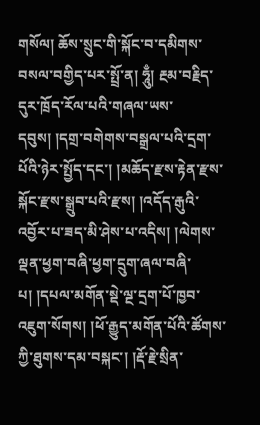གསོལ། ཆོས་སྲུང་གི་སྐོང་བ་དམིགས་བསལ་བགྱིད་པར་སྤྲོ་ན། ཧཱུྃ། རྔམ་བརྗིད་དུར་ཁྲོད་རོལ་པའི་གཞལ་ཡས་དབུས། །དགྲ་བགེགས་བསྒྲལ་པའི་དྲག་པོའི་ཉེར་སྤྱོད་དང་། །མཆོད་རྫས་རྟེན་རྫས་སྐོང་རྫས་སྒྲུབ་པའི་རྫས། །འདོད་རྒུའི་འབྱོར་པ་ཟད་མི་ཤེས་པ་འདིས། །ལེགས་ལྡན་ཕྱག་བཞི་ཕྱག་དྲུག་ཞལ་བཞི་པ། །དཔལ་མགོན་སྡེ་ལྔ་དྲག་པོ་ཁྱབ་འཇུག་སོགས། །ཕོ་རྒྱུད་མགོན་པོའི་ཚོགས་ཀྱི་ཐུགས་དམ་བསྐང་། །རྡོ་རྗེ་སྲིན་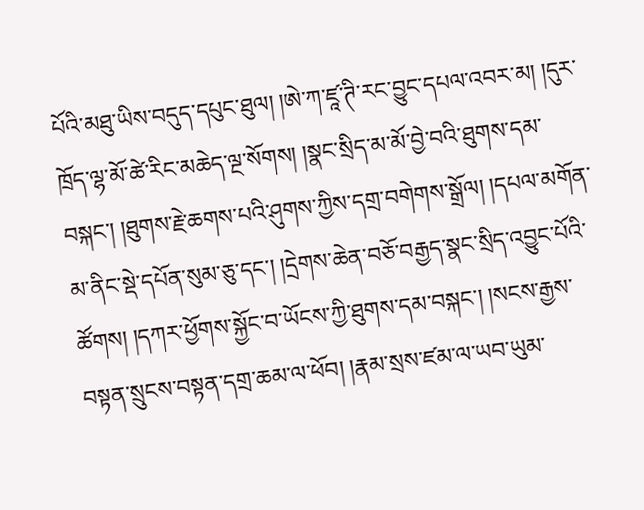པོའི་མཐུ་ཡིས་བདུད་དཔུང་ཐུལ། །ཨེ་ཀ་ཛཱ་ཊི་རང་བྱུང་དཔལ་འབར་མ། །དུར་ཁྲོད་ལྷ་མོ་ཚེ་རིང་མཆེད་ལྔ་སོགས། །སྣང་སྲིད་མ་མོ་བྱེ་བའི་ཐུགས་དམ་བསྐང་། །ཐུགས་རྗེ་ཆགས་པའི་ཤུགས་ཀྱིས་དགྲ་བགེགས་སྒྲོལ། །དཔལ་མགོན་མ་ནིང་སྡེ་དཔོན་སུམ་ཅུ་དང་། །དྲེགས་ཆེན་བཅོ་བརྒྱད་སྣང་སྲིད་འབྱུང་པོའི་ཚོགས། །དཀར་ཕྱོགས་སྐྱོང་བ་ཡོངས་ཀྱི་ཐུགས་དམ་བསྐང་། །སངས་རྒྱས་བསྟན་སྲུངས་བསྟན་དགྲ་ཆམ་ལ་ཕོབ། །རྣམ་སྲས་ཛམ་ལ་ཡབ་ཡུམ་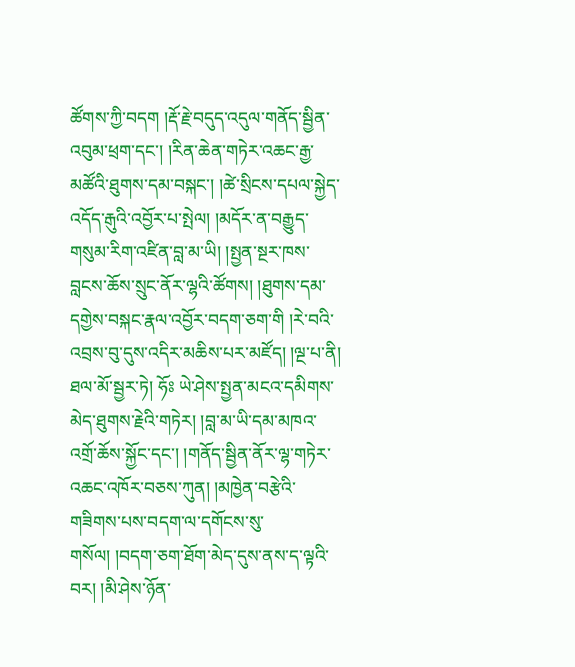ཚོགས་ཀྱི་བདག །རྡོ་རྗེ་བདུད་འདུལ་གནོད་སྦྱིན་འབུམ་ཕྲག་དང་། །རིན་ཆེན་གཏེར་འཆང་རྒྱ་མཚོའི་ཐུགས་དམ་བསྐང་། །ཚེ་སྲིངས་དཔལ་སྐྱེད་འདོད་རྒུའི་འབྱོར་པ་སྤེལ། །མདོར་ན་བརྒྱུད་གསུམ་རིག་འཛིན་བླ་མ་ཡི། །སྤྱན་སྔར་ཁས་བླངས་ཆོས་སྲུང་ནོར་ལྷའི་ཚོགས། །ཐུགས་དམ་དགྱེས་བསྐང་རྣལ་འབྱོར་བདག་ཅག་གི །རེ་བའི་འབྲས་བུ་དུས་འདིར་མཆིས་པར་མཛོད། །ལྔ་པ་ནི། ཐལ་མོ་སྦྱར་ཏེ། ཧོཿ ཡེ་ཤེས་སྤྱན་མངའ་དམིགས་མེད་ཐུགས་རྗེའི་གཏེར། །བླ་མ་ཡི་དམ་མཁའ་འགྲོ་ཆོས་སྐྱོང་དང་། །གནོད་སྦྱིན་ནོར་ལྷ་གཏེར་འཆང་འཁོར་བཅས་ཀུན། །མཁྱེན་བརྩེའི་གཟིགས་པས་བདག་ལ་དགོངས་སུ་གསོལ། །བདག་ཅག་ཐོག་མེད་དུས་ནས་ད་ལྟའི་བར། །མི་ཤེས་ཉོན་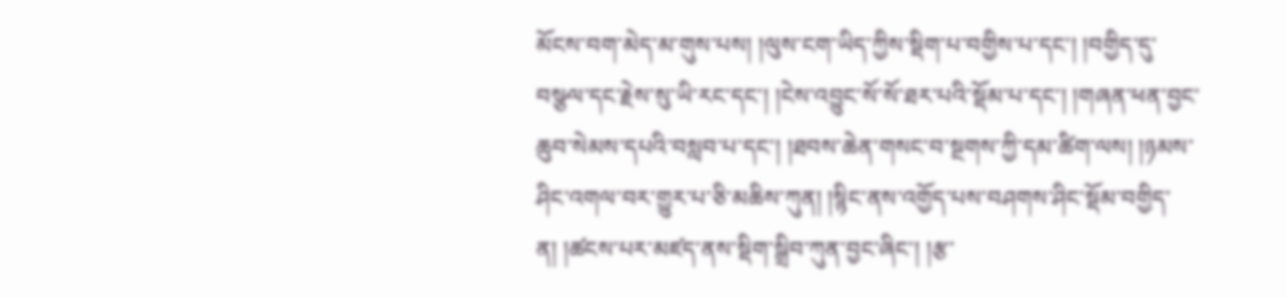མོངས་བག་མེད་མ་གུས་པས། །ལུས་ངག་ཡིད་ཀྱིས་སྡིག་པ་བགྱིས་པ་དང་། །བགྱིད་དུ་བསྩལ་དང་རྗེས་སུ་ཡི་རང་དང་། །ངེས་འབྱུང་སོ་སོ་ཐར་པའི་སྡོམ་པ་དང་། །གཞན་ཕན་བྱང་ཆུབ་སེམས་དཔའི་བསླབ་པ་དང་། །ཐབས་ཆེན་གསང་བ་སྔགས་ཀྱི་དམ་ཚིག་ལས། །ཉམས་ཤིང་འགལ་བར་གྱུར་པ་ཅི་མཆིས་ཀུན། །སྙིང་ནས་འགྱོད་པས་བཤགས་ཤིང་སྡོམ་བགྱིད་ན། །ཚངས་པར་མཛད་ནས་སྡིག་སྒྲིབ་ཀུན་བྱང་ཞིང་། །རྩ་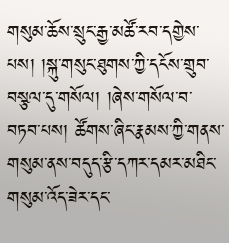གསུམ་ཆོས་སྲུང་རྒྱ་མཚོ་རབ་དགྱེས་པས། །སྐུ་གསུང་ཐུགས་ཀྱི་དངོས་གྲུབ་བསྩལ་དུ་གསོལ། །ཞེས་གསོལ་བ་བཏབ་པས། ཚོགས་ཞིང་རྣམས་ཀྱི་གནས་གསུམ་ནས་བདུད་རྩི་དཀར་དམར་མཐིང་གསུམ་འོད་ཟེར་དང་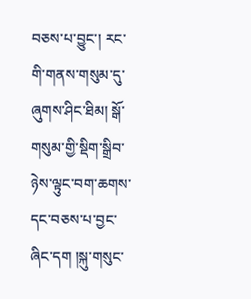བཅས་པ་བྱུང་། རང་གི་གནས་གསུམ་དུ་ཞུགས་ཤིང་ཐིམ། སྒོ་གསུམ་གྱི་སྡིག་སྒྲིབ་ཉེས་ལྟུང་བག་ཆགས་དང་བཅས་པ་བྱང་ཞིང་དག །སྐུ་གསུང་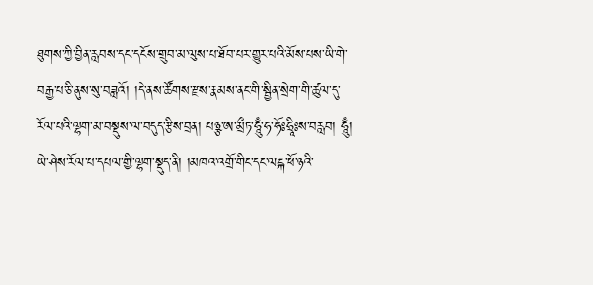ཐུགས་ཀྱི་བྱིན་རླབས་དང་དངོས་གྲུབ་མ་ལུས་པ་ཐོབ་པར་གྱུར་པའི་མོས་པས་ཡི་གེ་བརྒྱ་པ་ཅི་ནུས་སུ་བཟླའོ། །དེ་ནས་ཚོགས་རྫས་རྣམས་ནང་གི་སྦྱིན་སྲེག་གི་ཚུལ་དུ་རོལ་པའི་ལྷག་མ་བསྡུས་ལ་བདུད་རྩིས་བྲན། པཉྩ་ཨ་མྲྀཏ་ཧཱུྃ་ཧ་ཧོཿཧྲཱིཿས་བརླབ། ཧཱུྃ། ཡེ་ཤེས་རོལ་པ་དཔལ་གྱི་ལྷག་སྡུད་ནི། །མཁའ་འགྲོ་གིང་དང་ལངྐ་ཕོ་ཉའི་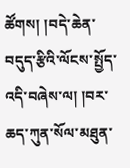ཚོགས། །བདེ་ཆེན་བདུད་རྩིའི་ལོངས་སྤྱོད་འདི་བཞེས་ལ། །བར་ཆད་ཀུན་སོལ་མཐུན་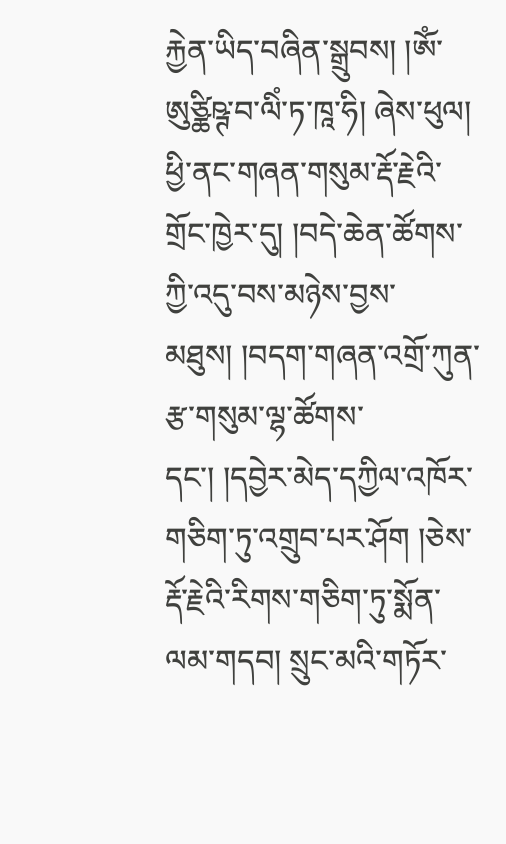རྐྱེན་ཡིད་བཞིན་སྒྲུབས། །ཨོཾ་ཨུཙྪིཥྚ་བ་ལིཾ་ཏ་ཁཱ་ཧི། ཞེས་ཕུལ། ཕྱི་ནང་གཞན་གསུམ་རྡོ་རྗེའི་གྲོང་ཁྱེར་དུ། །བདེ་ཆེན་ཚོགས་ཀྱི་འདུ་བས་མཉེས་བྱས་མཐུས། །བདག་གཞན་འགྲོ་ཀུན་རྩ་གསུམ་ལྷ་ཚོགས་དང་། །དབྱེར་མེད་དཀྱིལ་འཁོར་གཅིག་ཏུ་འགྲུབ་པར་ཤོག །ཅེས་རྡོ་རྗེའི་རིགས་གཅིག་ཏུ་སྨོན་ལམ་གདབ། སྲུང་མའི་གཏོར་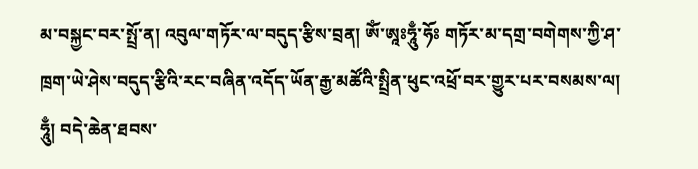མ་བསྐྱང་བར་སྤྲོ་ན། འབུལ་གཏོར་ལ་བདུད་རྩིས་བྲན། ཨོཾ་ཨཱཿཧཱུྃ་ཧོཿ གཏོར་མ་དགྲ་བགེགས་ཀྱི་ཤ་ཁྲག་ཡེ་ཤེས་བདུད་རྩིའི་རང་བཞིན་འདོད་ཡོན་རྒྱ་མཚོའི་སྤྲིན་ཕུང་འཕྲོ་བར་གྱུར་པར་བསམས་ལ། ཧཱུྃ། བདེ་ཆེན་ཐབས་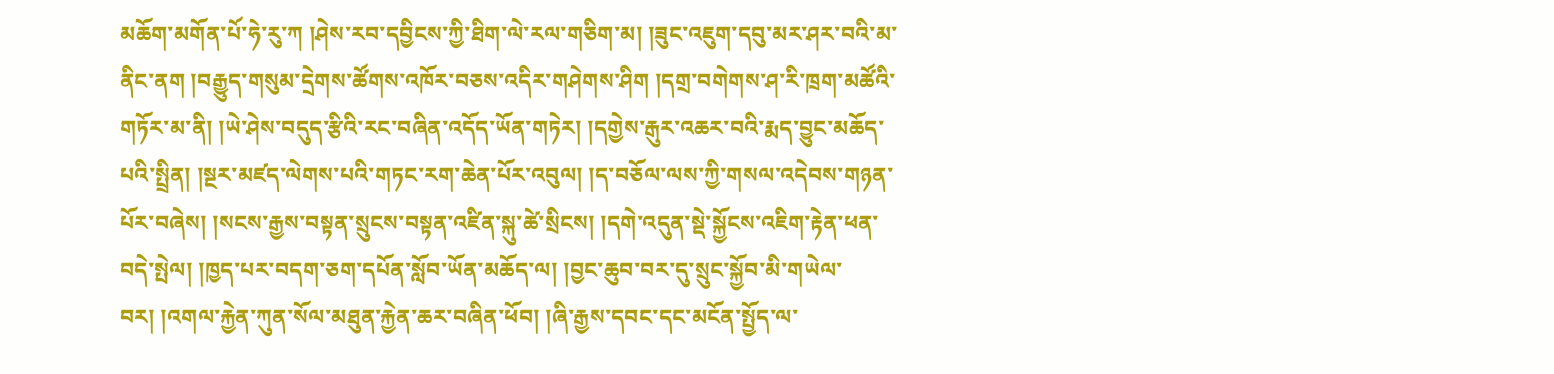མཆོག་མགོན་པོ་ཧེ་རུ་ཀ །ཤེས་རབ་དབྱིངས་ཀྱི་ཐིག་ལེ་རལ་གཅིག་མ། །ཟུང་འཇུག་དབུ་མར་ཤར་བའི་མ་ནིང་ནག །བརྒྱུད་གསུམ་དྲེགས་ཚོགས་འཁོར་བཅས་འདིར་གཤེགས་ཤིག །དགྲ་བགེགས་ཤ་རི་ཁྲག་མཚོའི་གཏོར་མ་ནི། །ཡེ་ཤེས་བདུད་རྩིའི་རང་བཞིན་འདོད་ཡོན་གཏེར། །དགྱེས་རྒུར་འཆར་བའི་རྨད་བྱུང་མཆོད་པའི་སྤྲིན། །སྔར་མཛད་ལེགས་པའི་གཏང་རག་ཆེན་པོར་འབུལ། །ད་བཅོལ་ལས་ཀྱི་གསལ་འདེབས་གཉན་པོར་བཞེས། །སངས་རྒྱས་བསྟན་སྲུངས་བསྟན་འཛིན་སྐུ་ཚེ་སྲིངས། །དགེ་འདུན་སྡེ་སྐྱོངས་འཇིག་རྟེན་ཕན་བདེ་སྤེལ། །ཁྱད་པར་བདག་ཅག་དཔོན་སློབ་ཡོན་མཆོད་ལ། །བྱང་ཆུབ་བར་དུ་སྲུང་སྐྱོབ་མི་གཡེལ་བར། །འགལ་རྐྱེན་ཀུན་སོལ་མཐུན་རྐྱེན་ཆར་བཞིན་ཕོབ། །ཞི་རྒྱས་དབང་དང་མངོན་སྤྱོད་ལ་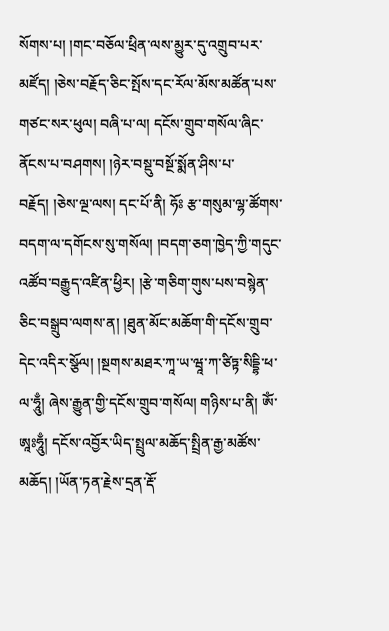སོགས་པ། །གང་བཅོལ་ཕྲིན་ལས་མྱུར་དུ་འགྲུབ་པར་མཛོད། །ཅེས་བརྗོད་ཅིང་སྤོས་དང་རོལ་མོས་མཚོན་པས་གཙང་སར་ཕུལ། བཞི་པ་ལ། དངོས་གྲུབ་གསོལ་ཞིང་ནོངས་པ་བཤགས། །ཉེར་བསྡུ་བསྔོ་སྨོན་ཤིས་པ་བརྗོད། །ཅེས་ལྔ་ལས། དང་པོ་ནི། ཧོཿ རྩ་གསུམ་ལྷ་ཚོགས་བདག་ལ་དགོངས་སུ་གསོལ། །བདག་ཅག་ཁྱེད་ཀྱི་གདུང་འཚོབ་བརྒྱུད་འཛིན་ཕྱིར། །རྩེ་གཅིག་གུས་པས་བསྙེན་ཅིང་བསྒྲུབ་ལགས་ན། །ཐུན་མོང་མཆོག་གི་དངོས་གྲུབ་དེང་འདིར་སྩོལ། །སྔགས་མཐར་ཀཱ་ཡ་ཝཱ་ཀ་ཙིཏྟ་སིདྡྷི་ཕ་ལ་ཧཱུྃ། ཞེས་རྒྱུན་གྱི་དངོས་གྲུབ་གསོལ། གཉིས་པ་ནི། ཨོཾ་ཨཱཿཧཱུྃ། དངོས་འབྱོར་ཡིད་སྤྲུལ་མཆོད་སྤྲིན་རྒྱ་མཚོས་མཆོད། །ཡོན་ཏན་རྗེས་དྲན་རྡོ་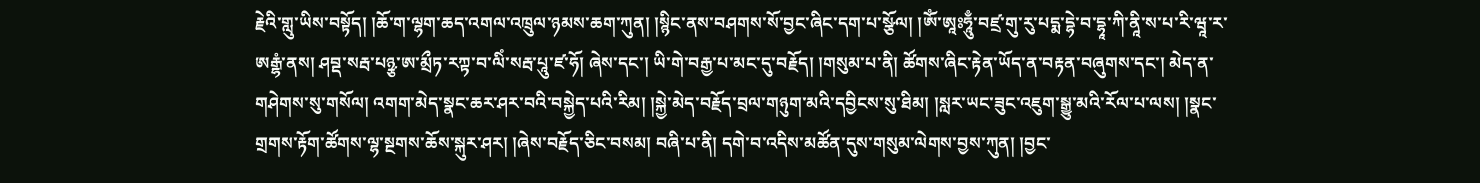རྗེའི་གླུ་ཡིས་བསྟོད། །ཆོ་ག་ལྷག་ཆད་འགལ་འཁྲུལ་ཉམས་ཆག་ཀུན། །སྙིང་ནས་བཤགས་སོ་བྱང་ཞིང་དག་པ་སྩོལ། །ཨོཾ་ཨཱཿཧཱུྃ་བཛྲ་གུ་རུ་པདྨ་དྷེ་བ་དྷཱ་ཀི་ནཱི་ས་པ་རི་ཝཱ་ར་ཨརྒྷཾ་ནས། ཤབྡ་སརྦ་པཉྩ་ཨ་མྲྀཏ་རཀྟ་བ་ལིཾ་སརྦ་པཱུ་ཛ་ཧོ། ཞེས་དང་། ཡི་གེ་བརྒྱ་པ་མང་དུ་བརྗོད། །གསུམ་པ་ནི། ཚོགས་ཞིང་རྟེན་ཡོད་ན་བརྟན་བཞུགས་དང་། མེད་ན་གཤེགས་སུ་གསོལ། འགག་མེད་སྣང་ཆར་ཤར་བའི་བསྐྱེད་པའི་རིམ། །སྐྱེ་མེད་བརྗོད་བྲལ་གཉུག་མའི་དབྱིངས་སུ་ཐིམ། །སླར་ཡང་ཟུང་འཇུག་སྒྱུ་མའི་རོལ་པ་ལས། །སྣང་གྲགས་རྟོག་ཚོགས་ལྷ་སྔགས་ཆོས་སྐུར་ཤར། །ཞེས་བརྗོད་ཅིང་བསམ། བཞི་པ་ནི། དགེ་བ་འདིས་མཚོན་དུས་གསུམ་ལེགས་བྱས་ཀུན། །བྱང་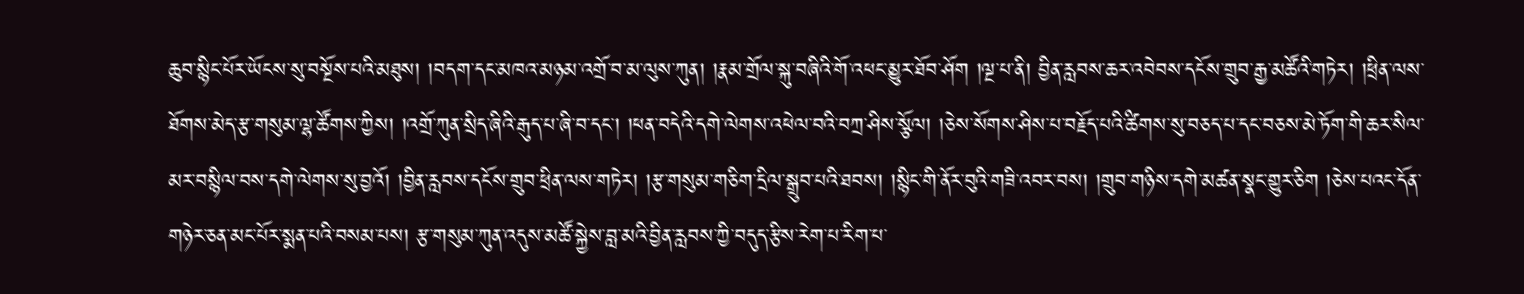ཆུབ་སྙིང་པོར་ཡོངས་སུ་བསྔོས་པའི་མཐུས། །བདག་དང་མཁའ་མཉམ་འགྲོ་བ་མ་ལུས་ཀུན། །རྣམ་གྲོལ་སྐུ་བཞིའི་གོ་འཕང་མྱུར་ཐོབ་ཤོག །ལྔ་པ་ནི། བྱིན་རླབས་ཆར་འབེབས་དངོས་གྲུབ་རྒྱ་མཚོའི་གཏེར། །ཕྲིན་ལས་ཐོགས་མེད་རྩ་གསུམ་ལྷ་ཚོགས་ཀྱིས། །འགྲོ་ཀུན་སྲིད་ཞིའི་རྒུད་པ་ཞི་བ་དང་། །ཕན་བདེའི་དགེ་ལེགས་འཕེལ་བའི་བཀྲ་ཤིས་སྩོལ། །ཅེས་སོགས་ཤིས་པ་བརྗོད་པའི་ཚིགས་སུ་བཅད་པ་དང་བཅས་མེ་ཏོག་གི་ཆར་སིལ་མར་བསྙིལ་བས་དགེ་ལེགས་སུ་བྱའོ། །བྱིན་རླབས་དངོས་གྲུབ་ཕྲིན་ལས་གཏེར། །རྩ་གསུམ་གཅིག་དྲིལ་སྒྲུབ་པའི་ཐབས། །སྙིང་གི་ནོར་བུའི་གཟི་འབར་བས། །གྲུབ་གཉིས་དགེ་མཚན་སྣང་གྱུར་ཅིག །ཅེས་པའང་དོན་གཉེར་ཅན་མང་པོར་སྨན་པའི་བསམ་པས། རྩ་གསུམ་ཀུན་འདུས་མཚོ་སྐྱེས་བླ་མའི་བྱིན་རླབས་ཀྱི་བདུད་རྩིས་རེག་པ་རིག་པ་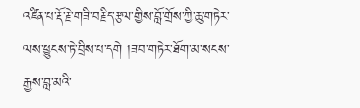འཛིན་པ་རྡོ་རྗེ་གཟི་བརྗིད་རྩལ་གྱིས་བློ་གྲོས་ཀྱི་ཆུ་གཏེར་ལས་ཕྱུངས་ཏེ་བྲིས་པ་དགེ །ཟབ་གཏེར་ཐོག་མ་སངས་རྒྱས་བླ་མའི་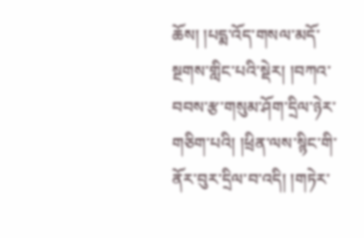ཆོས། །པདྨ་འོད་གསལ་མདོ་སྔགས་གླིང་པའི་སྡེར། །བཀའ་བབས་རྩ་གསུམ་ཤོག་དྲིལ་ཉེར་གཅིག་པའི། །ཕྲིན་ལས་སྙིང་གི་ནོར་བུར་དྲིལ་བ་འདི། །གཏེར་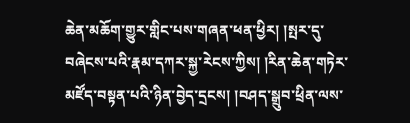ཆེན་མཆོག་གྱུར་གླིང་པས་གཞན་ཕན་ཕྱིར། །སྤར་དུ་བཞེངས་པའི་རྣམ་དཀར་སྐྱ་རེངས་ཀྱིས། །རིན་ཆེན་གཏེར་མཛོད་བསྟན་པའི་ཉིན་བྱེད་དྲངས། །བཤད་སྒྲུབ་ཕྲིན་ལས་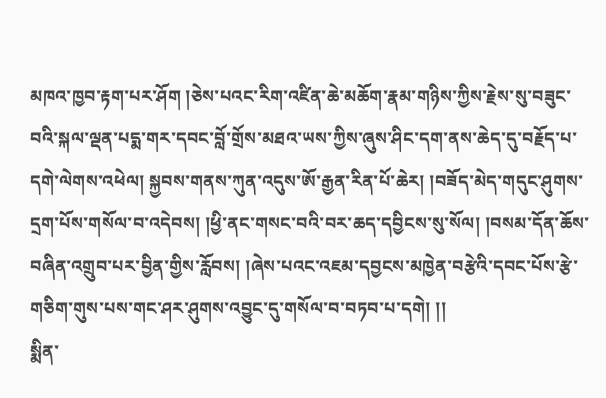མཁའ་ཁྱབ་རྟག་པར་ཤོག །ཅེས་པའང་རིག་འཛིན་ཆེ་མཆོག་རྣམ་གཉིས་ཀྱིས་རྗེས་སུ་བཟུང་བའི་སྐལ་ལྡན་པདྨ་གར་དབང་བློ་གྲོས་མཐའ་ཡས་ཀྱིས་ཞུས་ཤིང་དག་ནས་ཆེད་དུ་བརྗོད་པ་དགེ་ལེགས་འཕེལ། སྐྱབས་གནས་ཀུན་འདུས་ཨོ་རྒྱན་རིན་པོ་ཆེར། །བཟོད་མེད་གདུང་ཤུགས་དྲག་པོས་གསོལ་བ་འདེབས། །ཕྱི་ནང་གསང་བའི་བར་ཆད་དབྱིངས་སུ་སོལ། །བསམ་དོན་ཆོས་བཞིན་འགྲུབ་པར་བྱིན་གྱིས་རློབས། །ཞེས་པའང་འཇམ་དབྱངས་མཁྱེན་བརྩེའི་དབང་པོས་རྩེ་གཅིག་གུས་པས་གང་ཤར་ཤུགས་འབྱུང་དུ་གསོལ་བ་བཏབ་པ་དགེ། །།
སྨིན་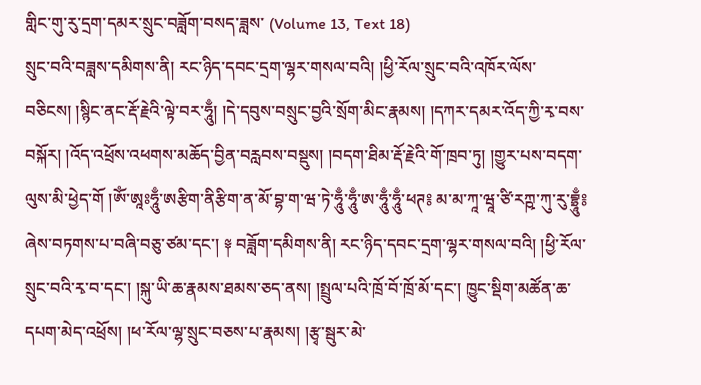གླིང་གུ་རུ་དྲག་དམར་སྲུང་བཟློག་བསད་ཟླས་ (Volume 13, Text 18)
སྲུང་བའི་བཟླས་དམིགས་ནི། རང་ཉིད་དབང་དྲག་ལྷར་གསལ་བའི། །ཕྱི་རོལ་སྲུང་བའི་འཁོར་ལོས་བཅིངས། །སྙིང་ནང་རྡོ་རྗེའི་ལྟེ་བར་ཧཱུྃ། །དེ་དབུས་བསྲུང་བྱའི་སྲོག་མིང་རྣམས། །དཀར་དམར་འོད་ཀྱི་རྭ་བས་བསྐོར། །འོད་འཕྲོས་འཕགས་མཆོད་བྱིན་བརླབས་བསྡུས། །བདག་ཐིམ་རྡོ་རྗེའི་གོ་ཁྲབ་ཏུ། །གྱུར་པས་བདག་ལུས་མི་ཕྱེད་གོ །ཨོཾ་ཨཱཿཧཱུྃ་ཨརྩིག་ནིརྩིག་ན་མོ་བྷ་ག་ཝ་ཏེ་ཧཱུྃ་ཧཱུྃ་ཨ་ཧཱུྃ་ཧཱུྃ་ཕཊ༔ མ་མ་ཀཱ་ཝཱ་ཙི་རཀྵ་ཀུ་རུ་བྷྲཱུྃ༔ ཞེས་བཏགས་པ་བཞི་བཅུ་ཙམ་དང་། ༈ བཟློག་དམིགས་ནི། རང་ཉིད་དབང་དྲག་ལྷར་གསལ་བའི། །ཕྱི་རོལ་སྲུང་བའི་རྭ་བ་དང་། །སྐུ་ཡི་ཆ་རྣམས་ཐམས་ཅད་ནས། །སྤྲུལ་པའི་ཁྲོ་བོ་ཁྲོ་མོ་དང་། ཁྱུང་སྡིག་མཚོན་ཆ་དཔག་མེད་འཕྲོས། །ཕ་རོལ་ལྷ་སྲུང་བཅས་པ་རྣམས། །རྩྭ་སྦུར་མེ་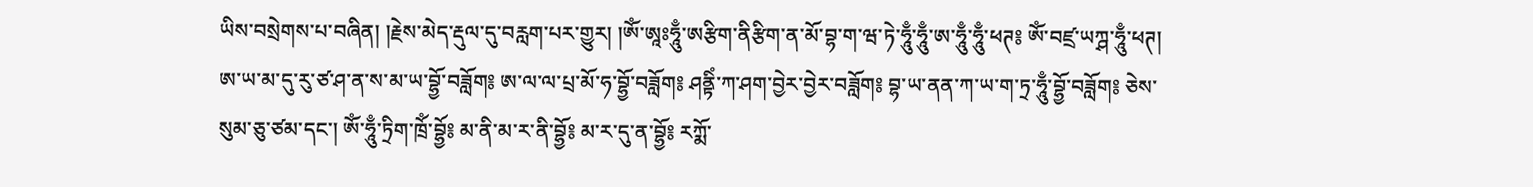ཡིས་བསྲེགས་པ་བཞིན། །རྗེས་མེད་རྡུལ་དུ་བརླག་པར་གྱུར། །ཨོཾ་ཨཱཿཧཱུྃ་ཨརྩིག་ནིརྩིག་ན་མོ་བྷ་ག་ཝ་ཏེ་ཧཱུྃ་ཧཱུྃ་ཨ་ཧཱུྃ་ཧཱུྃ་ཕཊ༔ ཨོཾ་བཛྲ་ཡཀྴ་ཧཱུྃ་ཕཊ། ཨ་ཡ་མ་དུ་རུ་ཙ་ཤ་ན་ས་མ་ཡ་བྷྱོ་བཟློག༔ ཨ་ལ་ལ་པྲ་མོ་ཧ་བྷྱོ་བཟློག༔ ཤནྟིཾ་ཀ་ཤག་བྱེར་བྱེར་བཟློག༔ བྷ་ཡ་ནན་ཀ་ཡ་ག་ཏྲ་ཧཱུྃ་བྷྱོ་བཟློག༔ ཅེས་སུམ་ཅུ་ཙམ་དང་། ཨོཾ་ཧཱུྃ་ཏྲིག་ཁྲོཾ་བྷྱོ༔ མ་ནི་མ་ར་ནི་བྷྱོ༔ མ་ར་དུ་ན་བྷྱོ༔ རཀྨོ་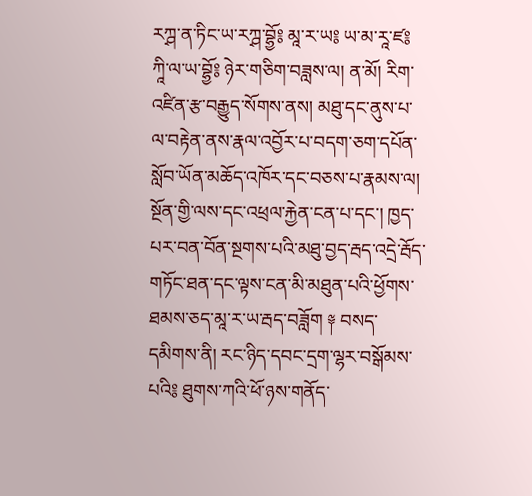རཀྴ་ན་ཏིང་ཡ་རཀྴ་བྷྱོ༔ མཱ་ར་ཡ༔ ཡ་མ་རཱ་ཛ༔ ཀཱི་ལ་ཡ་བྷྱོ༔ ཉེར་གཅིག་བཟླས་ལ། ན་མོ། རིག་འཛིན་རྩ་བརྒྱུད་སོགས་ནས། མཐུ་དང་ནུས་པ་ལ་བརྟེན་ནས་རྣལ་འབྱོར་པ་བདག་ཅག་དཔོན་སློབ་ཡོན་མཆོད་འཁོར་དང་བཅས་པ་རྣམས་ལ། སྔོན་གྱི་ལས་དང་འཕྲལ་རྐྱེན་ངན་པ་དང་། ཁྱད་པར་བན་བོན་སྔགས་པའི་མཐུ་བྱད་རྦད་འདྲེ་རྦོད་གཏོང་ཐན་དང་ལྟས་ངན་མི་མཐུན་པའི་ཕྱོགས་ཐམས་ཅད་མཱ་ར་ཡ་རྦད་བཟློག ༈ བསད་དམིགས་ནི། རང་ཉིད་དབང་དྲག་ལྷར་བསྒོམས་པའི༔ ཐུགས་ཀའི་ཕོ་ཉས་གནོད་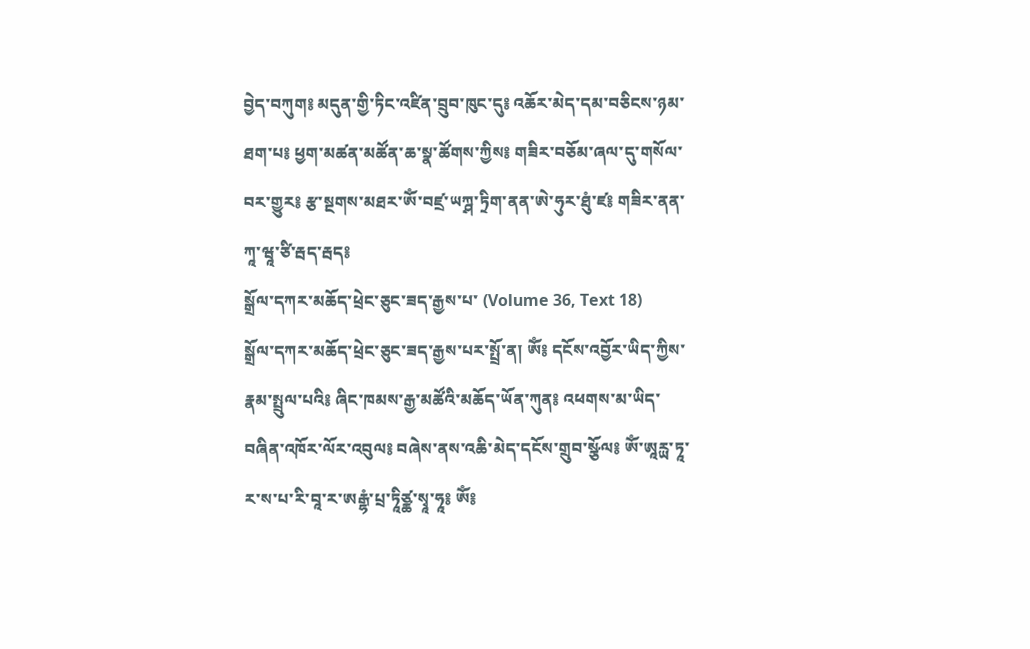བྱེད་བཀུག༔ མདུན་གྱི་ཏིང་འཛིན་བྲུབ་ཁུང་དུ༔ འཆོར་མེད་དམ་བཅིངས་ཉམ་ཐག་པ༔ ཕྱག་མཚན་མཚོན་ཆ་སྣ་ཚོགས་ཀྱིས༔ གཟིར་བཅོམ་ཞལ་དུ་གསོལ་བར་གྱུར༔ རྩ་སྔགས་མཐར་ཨོཾ་བཛྲ་ཡཀྴ་ཏྲིག་ནན་ཨེ་ཧུར་ཐུཾ་ཛ༔ གཟིར་ནན་ཀཱ་ཝཱ་ཙི་རྦད་རྦད༔
སྒྲོལ་དཀར་མཆོད་ཕྲེང་ཅུང་ཟད་རྒྱས་པ་ (Volume 36, Text 18)
སྒྲོལ་དཀར་མཆོད་ཕྲེང་ཅུང་ཟད་རྒྱས་པར་སྤྲོ་ན། ཨོཾ༔ དངོས་འབྱོར་ཡིད་ཀྱིས་རྣམ་སྤྲུལ་པའི༔ ཞིང་ཁམས་རྒྱ་མཚོའི་མཆོད་ཡོན་ཀུན༔ འཕགས་མ་ཡིད་བཞིན་འཁོར་ལོར་འབུལ༔ བཞེས་ནས་འཆི་མེད་དངོས་གྲུབ་སྩོལ༔ ཨོཾ་ཨཱརྻ་ཏཱ་ར་ས་པ་རི་བཱ་ར་ཨརྒྷཾ་པྲ་ཏཱིཙྪ་སྭཱ་ཧཱ༔ ཨོཾ༔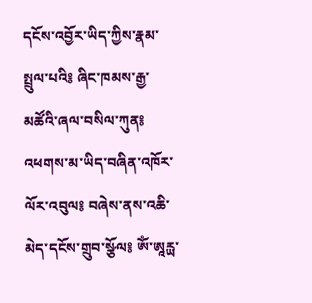དངོས་འབྱོར་ཡིད་ཀྱིས་རྣམ་སྤྲུལ་པའི༔ ཞིང་ཁམས་རྒྱ་མཚོའི་ཞལ་བསིལ་ཀུན༔ འཕགས་མ་ཡིད་བཞིན་འཁོར་ལོར་འབུལ༔ བཞེས་ནས་འཆི་མེད་དངོས་གྲུབ་སྩོལ༔ ཨོཾ་ཨཱརྻ་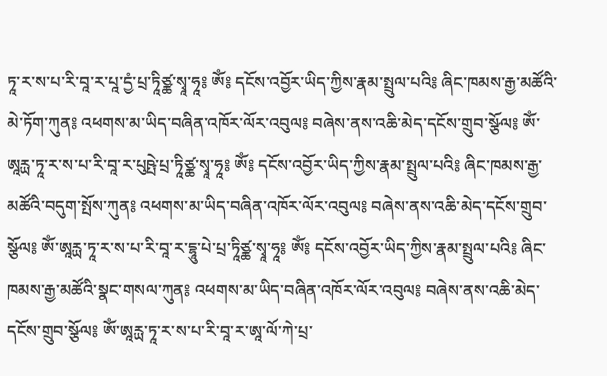ཏཱ་ར་ས་པ་རི་བཱ་ར་པཱ་དྱཾ་པྲ་ཏཱིཙྪ་སྭཱ་ཧཱ༔ ཨོཾ༔ དངོས་འབྱོར་ཡིད་ཀྱིས་རྣམ་སྤྲུལ་པའི༔ ཞིང་ཁམས་རྒྱ་མཚོའི་མེ་ཏོག་ཀུན༔ འཕགས་མ་ཡིད་བཞིན་འཁོར་ལོར་འབུལ༔ བཞེས་ནས་འཆི་མེད་དངོས་གྲུབ་སྩོལ༔ ཨོཾ་ཨཱརྻ་ཏཱ་ར་ས་པ་རི་བཱ་ར་པུཥྤེ་པྲ་ཏཱིཙྪ་སྭཱ་ཧཱ༔ ཨོཾ༔ དངོས་འབྱོར་ཡིད་ཀྱིས་རྣམ་སྤྲུལ་པའི༔ ཞིང་ཁམས་རྒྱ་མཚོའི་བདུག་སྤོས་ཀུན༔ འཕགས་མ་ཡིད་བཞིན་འཁོར་ལོར་འབུལ༔ བཞེས་ནས་འཆི་མེད་དངོས་གྲུབ་སྩོལ༔ ཨོཾ་ཨཱརྻ་ཏཱ་ར་ས་པ་རི་བཱ་ར་དྷཱུ་པེ་པྲ་ཏཱིཙྪ་སྭཱ་ཧཱ༔ ཨོཾ༔ དངོས་འབྱོར་ཡིད་ཀྱིས་རྣམ་སྤྲུལ་པའི༔ ཞིང་ཁམས་རྒྱ་མཚོའི་སྣང་གསལ་ཀུན༔ འཕགས་མ་ཡིད་བཞིན་འཁོར་ལོར་འབུལ༔ བཞེས་ནས་འཆི་མེད་དངོས་གྲུབ་སྩོལ༔ ཨོཾ་ཨཱརྻ་ཏཱ་ར་ས་པ་རི་བཱ་ར་ཨཱ་ལོ་ཀེ་པྲ་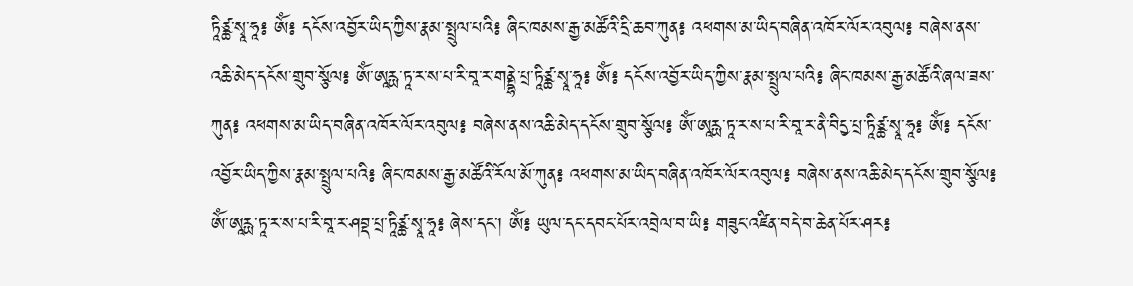ཏཱིཙྪ་སྭཱ་ཧཱ༔ ཨོཾ༔ དངོས་འབྱོར་ཡིད་ཀྱིས་རྣམ་སྤྲུལ་པའི༔ ཞིང་ཁམས་རྒྱ་མཚོའི་དྲི་ཆབ་ཀུན༔ འཕགས་མ་ཡིད་བཞིན་འཁོར་ལོར་འབུལ༔ བཞེས་ནས་འཆི་མེད་དངོས་གྲུབ་སྩོལ༔ ཨོཾ་ཨཱརྻ་ཏཱ་ར་ས་པ་རི་བཱ་ར་གནྡྷེ་པྲ་ཏཱིཙྪ་སྭཱ་ཧཱ༔ ཨོཾ༔ དངོས་འབྱོར་ཡིད་ཀྱིས་རྣམ་སྤྲུལ་པའི༔ ཞིང་ཁམས་རྒྱ་མཚོའི་ཞལ་ཟས་ཀུན༔ འཕགས་མ་ཡིད་བཞིན་འཁོར་ལོར་འབུལ༔ བཞེས་ནས་འཆི་མེད་དངོས་གྲུབ་སྩོལ༔ ཨོཾ་ཨཱརྻ་ཏཱ་ར་ས་པ་རི་བཱ་ར་ནཻ་བིདྱ་པྲ་ཏཱིཙྪ་སྭཱ་ཧཱ༔ ཨོཾ༔ དངོས་འབྱོར་ཡིད་ཀྱིས་རྣམ་སྤྲུལ་པའི༔ ཞིང་ཁམས་རྒྱ་མཚོའི་རོལ་མོ་ཀུན༔ འཕགས་མ་ཡིད་བཞིན་འཁོར་ལོར་འབུལ༔ བཞེས་ནས་འཆི་མེད་དངོས་གྲུབ་སྩོལ༔ ཨོཾ་ཨཱརྻ་ཏཱ་ར་ས་པ་རི་བཱ་ར་ཤབྡ་པྲ་ཏཱིཙྪ་སྭཱ་ཧཱ༔ ཞེས་དང་། ཨོཾ༔ ཡུལ་དང་དབང་པོར་འབྲེལ་བ་ཡི༔ གཟུང་འཛིན་བདེ་བ་ཆེན་པོར་ཤར༔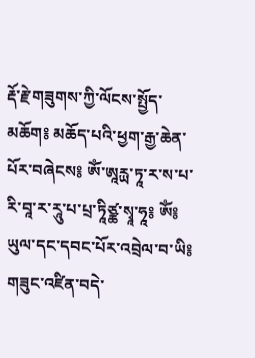རྡོ་རྗེ་གཟུགས་ཀྱི་ལོངས་སྤྱོད་མཆོག༔ མཆོད་པའི་ཕྱག་རྒྱ་ཆེན་པོར་བཞེངས༔ ཨོཾ་ཨཱརྻ་ཏཱ་ར་ས་པ་རི་བཱ་ར་རཱུ་པ་པྲ་ཏཱིཙྪ་སྭཱ་ཧཱ༔ ཨོཾ༔ ཡུལ་དང་དབང་པོར་འབྲེལ་བ་ཡི༔ གཟུང་འཛིན་བདེ་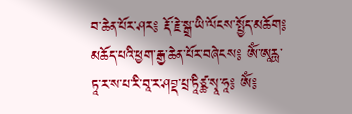བ་ཆེན་པོར་ཤར༔ རྡོ་རྗེ་སྒྲ་ཡི་ལོངས་སྤྱོད་མཆོག༔ མཆོད་པའི་ཕྱག་རྒྱ་ཆེན་པོར་བཞེངས༔ ཨོཾ་ཨཱརྻ་ཏཱ་ར་ས་པ་རི་བཱ་ར་ཤབྡ་པྲ་ཏཱིཙྪ་སྭཱ་ཧཱ༔ ཨོཾ༔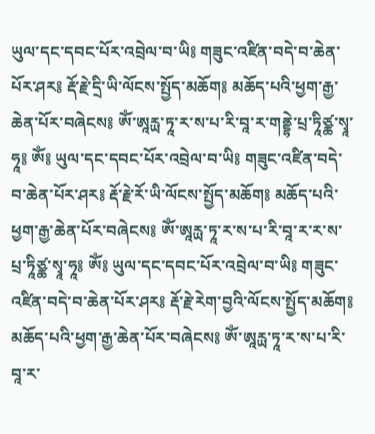ཡུལ་དང་དབང་པོར་འབྲེལ་བ་ཡི༔ གཟུང་འཛིན་བདེ་བ་ཆེན་པོར་ཤར༔ རྡོ་རྗེ་དྲི་ཡི་ལོངས་སྤྱོད་མཆོག༔ མཆོད་པའི་ཕྱག་རྒྱ་ཆེན་པོར་བཞེངས༔ ཨོཾ་ཨཱརྻ་ཏཱ་ར་ས་པ་རི་བཱ་ར་གནྡྷེ་པྲ་ཏཱིཙྪ་སྭཱ་ཧཱ༔ ཨོཾ༔ ཡུལ་དང་དབང་པོར་འབྲེལ་བ་ཡི༔ གཟུང་འཛིན་བདེ་བ་ཆེན་པོར་ཤར༔ རྡོ་རྗེ་རོ་ཡི་ལོངས་སྤྱོད་མཆོག༔ མཆོད་པའི་ཕྱག་རྒྱ་ཆེན་པོར་བཞེངས༔ ཨོཾ་ཨཱརྻ་ཏཱ་ར་ས་པ་རི་བཱ་ར་ར་ས་པྲ་ཏཱིཙྪ་སྭཱ་ཧཱ༔ ཨོཾ༔ ཡུལ་དང་དབང་པོར་འབྲེལ་བ་ཡི༔ གཟུང་འཛིན་བདེ་བ་ཆེན་པོར་ཤར༔ རྡོ་རྗེ་རེག་བྱའི་ལོངས་སྤྱོད་མཆོག༔ མཆོད་པའི་ཕྱག་རྒྱ་ཆེན་པོར་བཞེངས༔ ཨོཾ་ཨཱརྻ་ཏཱ་ར་ས་པ་རི་བཱ་ར་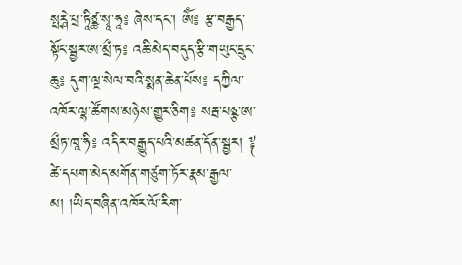སྤརྴེ་པྲ་ཏཱིཙྪ་སྭཱ་ཧཱ༔ ཞེས་དང་། ཨོཾ༔ རྩ་བརྒྱད་སྟོང་སྦྱར་ཨ་མྲྀ་ཏ༔ འཆི་མེད་བདུད་རྩི་གཡུང་དྲུང་ཆུ༔ དུག་ལྔ་སེལ་བའི་སྨན་ཆེན་པོས༔ དཀྱིལ་འཁོར་ལྷ་ཚོགས་མཉེས་གྱུར་ཅིག༔ སརྦ་པཉྩ་ཨ་མྲྀཏ་ཁཱ་ཧི༔ འདིར་བརྒྱུད་པའི་མཚན་དོན་སྦྱར། ༈ ཚེ་དཔག་མེད་མགོན་གཙུག་ཏོར་རྣམ་རྒྱལ་མ། །ཡིད་བཞིན་འཁོར་ལོ་རིག་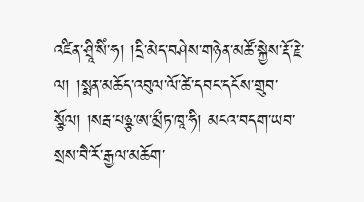འཛིན་ཤྲཱི་སིཾ་ཧ། །དྲི་མེད་བཤེས་གཉེན་མཚོ་སྐྱེས་རྡོ་རྗེ་ལ། །སྨན་མཆོད་འབུལ་ལོ་ཚེ་དབང་དངོས་གྲུབ་སྩོལ། །སརྦ་པཉྩ་ཨ་མྲྀཏ་ཁཱ་ཧི། མངའ་བདག་ཡབ་སྲས་བཻ་རོ་རྒྱལ་མཆོག་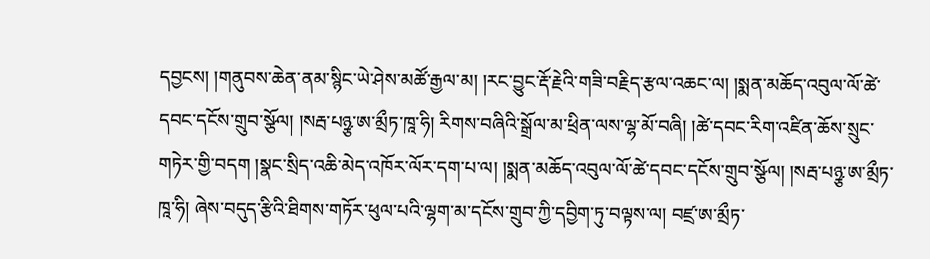དབྱངས། །གནུབས་ཆེན་ནམ་སྙིང་ཡེ་ཤེས་མཚོ་རྒྱལ་མ། །རང་བྱུང་རྡོ་རྗེའི་གཟི་བརྗིད་རྩལ་འཆང་ལ། །སྨན་མཆོད་འབུལ་ལོ་ཚེ་དབང་དངོས་གྲུབ་སྩོལ། །སརྦ་པཉྩ་ཨ་མྲྀཏ་ཁཱ་ཧི། རིགས་བཞིའི་སྒྲོལ་མ་ཕྲིན་ལས་ལྷ་མོ་བཞི། །ཚེ་དབང་རིག་འཛིན་ཆོས་སྲུང་གཏེར་གྱི་བདག །སྣང་སྲིད་འཆི་མེད་འཁོར་ལོར་དག་པ་ལ། །སྨན་མཆོད་འབུལ་ལོ་ཚེ་དབང་དངོས་གྲུབ་སྩོལ། །སརྦ་པཉྩ་ཨ་མྲྀཏ་ཁཱ་ཧི། ཞེས་བདུད་རྩིའི་ཐིགས་གཏོར་ཕུལ་པའི་ལྷག་མ་དངོས་གྲུབ་ཀྱི་དབྱིག་ཏུ་བལྟས་ལ། བཛྲ་ཨ་མྲྀཏ་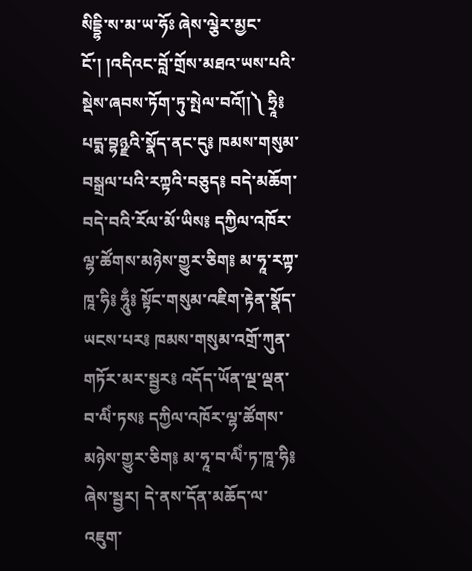སིདྡྷི་ས་མ་ཡ་ཧོཿ ཞེས་ལྕེར་མྱང་ངོ་། །འདིའང་བློ་གྲོས་མཐའ་ཡས་པའི་སྡེས་ཞབས་ཏོག་ཏུ་སྤེལ་བའོ།།༽ ཧྲཱི༔ པདྨ་བྷཉྫའི་སྣོད་ནང་དུ༔ ཁམས་གསུམ་བསྒྲལ་པའི་རཀྟའི་བཅུད༔ བདེ་མཆོག་བདེ་བའི་རོལ་མོ་ཡིས༔ དཀྱིལ་འཁོར་ལྷ་ཚོགས་མཉེས་གྱུར་ཅིག༔ མ་ཧཱ་རཀྟ་ཁཱ་ཧི༔ ཧཱུྃ༔ སྟོང་གསུམ་འཇིག་རྟེན་སྣོད་ཡངས་པར༔ ཁམས་གསུམ་འགྲོ་ཀུན་གཏོར་མར་སྦྱར༔ འདོད་ཡོན་ལྔ་ལྡན་བ་ལིཾ་ཏས༔ དཀྱིལ་འཁོར་ལྷ་ཚོགས་མཉེས་གྱུར་ཅིག༔ མ་ཧཱ་བ་ལིཾ་ཏ་ཁཱ་ཧི༔ ཞེས་སྦྱར། དེ་ནས་དོན་མཆོད་ལ་འཇུག་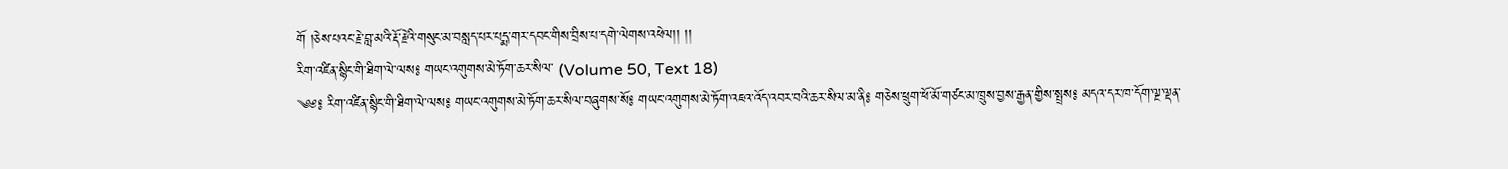གོ །ཅེས་པའང་རྗེ་བླ་མའི་རྡོ་རྗེའི་གསུང་མ་བསླད་པར་པདྨ་གར་དབང་གིས་བྲིས་པ་དགེ་ལེགས་འཕེལ།། །།
རིག་འཛིན་སྙིང་གི་ཐིག་ལེ་ལས༔ གཡང་འགུགས་མེ་ཏོག་ཆར་སིལ་ (Volume 50, Text 18)
༄༅༔ རིག་འཛིན་སྙིང་གི་ཐིག་ལེ་ལས༔ གཡང་འགུགས་མེ་ཏོག་ཆར་སིལ་བཞུགས་སོ༔ གཡང་འགུགས་མེ་ཏོག་འཇའ་འོད་འབར་བའི་ཆར་སིལ་མ་ནི༔ གཅེས་ཕྲུག་ཕོ་མོ་གཙང་མ་ཁྲུས་བྱས་རྒྱན་གྱིས་སྤྲས༔ མདའ་དར་ཁ་དོག་ལྔ་ལྡན་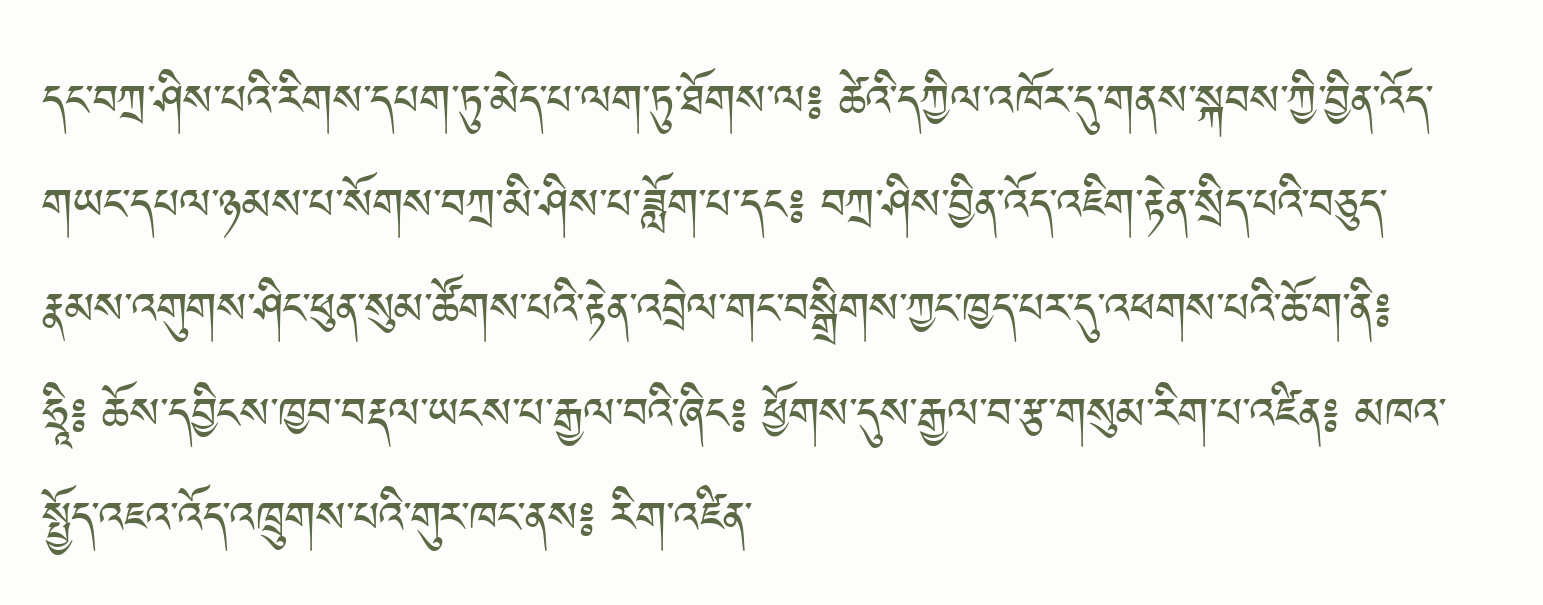དང་བཀྲ་ཤིས་པའི་རིགས་དཔག་ཏུ་མེད་པ་ལག་ཏུ་ཐོགས་ལ༔ ཚེའི་དཀྱིལ་འཁོར་དུ་གནས་སྐབས་ཀྱི་བྱིན་འོད་གཡང་དཔལ་ཉམས་པ་སོགས་བཀྲ་མི་ཤིས་པ་ཟློག་པ་དང༔ བཀྲ་ཤིས་བྱིན་འོད་འཇིག་རྟེན་སྲིད་པའི་བཅུད་རྣམས་འགུགས་ཤིང་ཕུན་སུམ་ཚོགས་པའི་རྟེན་འབྲེལ་གང་བསྒྲིགས་ཀྱང་ཁྱད་པར་དུ་འཕགས་པའི་ཆོ་ག་ནི༔ ཧྲཱི༔ ཆོས་དབྱིངས་ཁྱབ་བརྡལ་ཡངས་པ་རྒྱལ་བའི་ཞིང༔ ཕྱོགས་དུས་རྒྱལ་བ་རྩ་གསུམ་རིག་པ་འཛིན༔ མཁའ་སྤྱོད་འཇའ་འོད་འཁྲུགས་པའི་གུར་ཁང་ནས༔ རིག་འཛིན་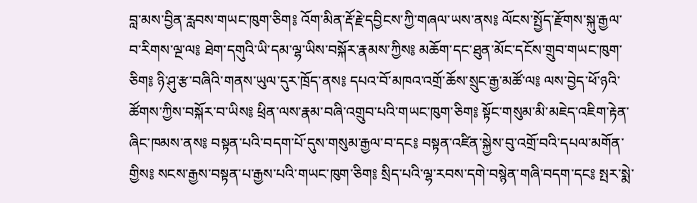བླ་མས་བྱིན་རླབས་གཡང་ཁུག་ཅིག༔ འོག་མིན་རྡོ་རྗེ་དབྱིངས་ཀྱི་གཞལ་ཡས་ནས༔ ལོངས་སྤྱོད་རྫོགས་སྐུ་རྒྱལ་བ་རིགས་ལྔ་ལ༔ ཐེག་དགུའི་ཡི་དམ་ལྷ་ཡིས་བསྐོར་རྣམས་ཀྱིས༔ མཆོག་དང་ཐུན་མོང་དངོས་གྲུབ་གཡང་ཁུག་ཅིག༔ ཉི་ཤུ་རྩ་བཞིའི་གནས་ཡུལ་དུར་ཁྲོད་ནས༔ དཔའ་བོ་མཁའ་འགྲོ་ཆོས་སྲུང་རྒྱ་མཚོ་ལ༔ ལས་བྱེད་ཕོ་ཉའི་ཚོགས་ཀྱིས་བསྐོར་བ་ཡིས༔ ཕྲིན་ལས་རྣམ་བཞི་འགྲུབ་པའི་གཡང་ཁུག་ཅིག༔ སྟོང་གསུམ་མི་མཇེད་འཇིག་རྟེན་ཞིང་ཁམས་ནས༔ བསྟན་པའི་བདག་པོ་དུས་གསུམ་རྒྱལ་བ་དང༔ བསྟན་འཛིན་སྐྱེས་བུ་འགྲོ་བའི་དཔལ་མགོན་གྱིས༔ སངས་རྒྱས་བསྟན་པ་རྒྱས་པའི་གཡང་ཁུག་ཅིག༔ སྲིད་པའི་ལྷ་རབས་དགེ་བསྙེན་གཞི་བདག་དང༔ སྤར་སྨེ་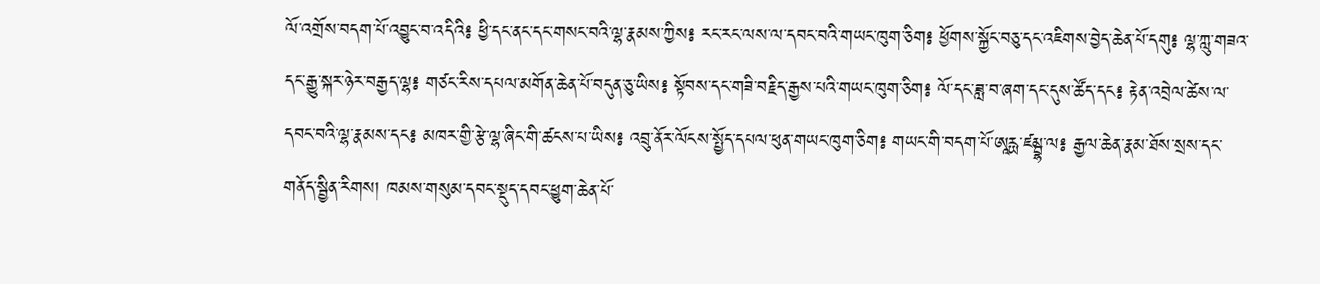ལོ་འགྲོས་བདག་པོ་འབྱུང་བ་འདིའི༔ ཕྱི་དང་ནང་དང་གསང་བའི་ལྷ་རྣམས་ཀྱིས༔ རང་རང་ལས་ལ་དབང་བའི་གཡང་ཁུག་ཅིག༔ ཕྱོགས་སྐྱོང་བཅུ་དང་འཇིགས་བྱེད་ཆེན་པོ་དགུ༔ ལྷ་ཀླུ་གཟའ་དང་རྒྱུ་སྐར་ཉེར་བརྒྱད་ལྷ༔ གཙང་རིས་དཔལ་མགོན་ཆེན་པོ་བདུན་ཅུ་ཡིས༔ སྟོབས་དང་གཟི་བརྗིད་རྒྱས་པའི་གཡང་ཁུག་ཅིག༔ ལོ་དང་ཟླ་བ་ཞག་དང་དུས་ཚོད་དང༔ རྟེན་འབྲེལ་ཚེས་ལ་དབང་བའི་ལྷ་རྣམས་དང༔ མཁར་གྱི་རྩེ་ལྷ་ཞིང་གི་ཚངས་པ་ཡིས༔ འབྲུ་ནོར་ལོངས་སྤྱོད་དཔལ་ཕུན་གཡང་ཁུག་ཅིག༔ གཡང་གི་བདག་པོ་ཨཱརྻ་ཛམྦྷ་ལ༔ རྒྱལ་ཆེན་རྣམ་ཐོས་སྲས་དང་གནོད་སྦྱིན་རིགས། ཁམས་གསུམ་དབང་སྡུད་དབང་ཕྱུག་ཆེན་པོ་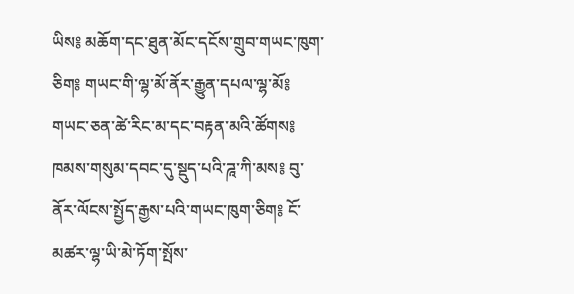ཡིས༔ མཆོག་དང་ཐུན་མོང་དངོས་གྲུབ་གཡང་ཁུག་ཅིག༔ གཡང་གི་ལྷ་མོ་ནོར་རྒྱུན་དཔལ་ལྷ་མོ༔ གཡང་ཅན་ཚེ་རིང་མ་དང་བརྟན་མའི་ཚོགས༔ ཁམས་གསུམ་དབང་དུ་སྡུད་པའི་ཌཱ་ཀི་མས༔ བུ་ནོར་ལོངས་སྤྱོད་རྒྱས་པའི་གཡང་ཁུག་ཅིག༔ ངོ་མཚར་ལྷ་ཡི་མེ་ཏོག་སྤོས་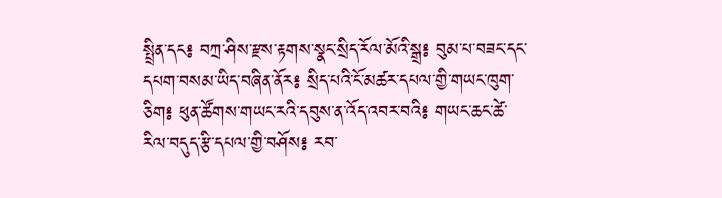སྤྲིན་དང༔ བཀྲ་ཤིས་རྫས་རྟགས་སྣང་སྲིད་རོལ་མོའི་སྒྲ༔ བུམ་པ་བཟང་དང་དཔག་བསམ་ཡིད་བཞིན་ནོར༔ སྲིད་པའི་ངོ་མཚར་དཔལ་གྱི་གཡང་ཁུག་ཅིག༔ ཕུན་ཚོགས་གཡང་རའི་དབུས་ན་འོད་འབར་བའི༔ གཡང་ཆང་ཚེ་རིལ་བདུད་རྩི་དཔལ་གྱི་བཤོས༔ རབ་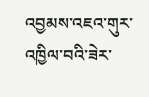འབྱམས་འཇའ་གུར་འཁྱིལ་བའི་ཟེར་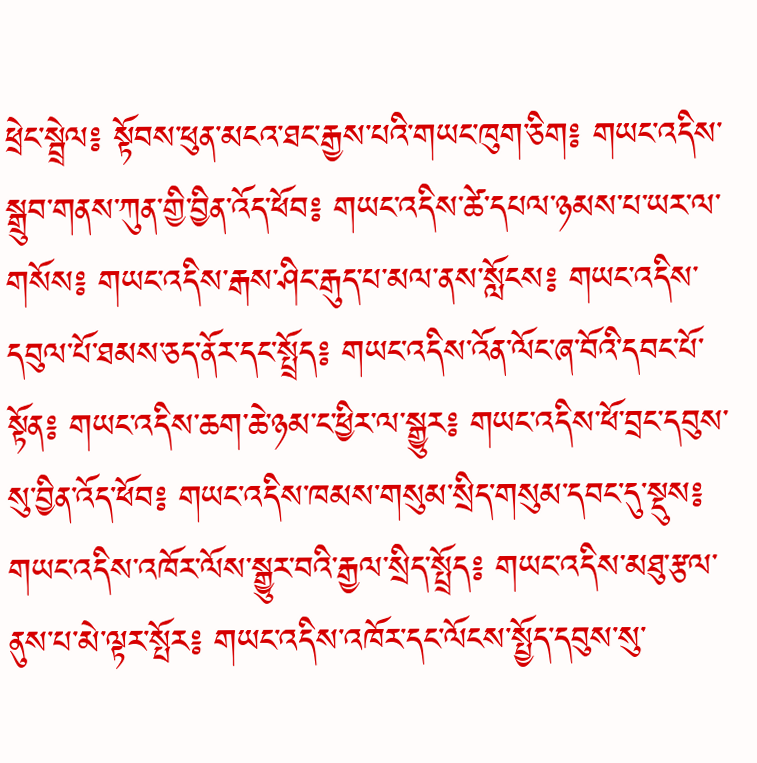ཕྲེང་སྦྲེལ༔ སྟོབས་ཕུན་མངའ་ཐང་རྒྱས་པའི་གཡང་ཁུག་ཅིག༔ གཡང་འདིས་སྒྲུབ་གནས་ཀུན་གྱི་བྱིན་འོད་ཕོབ༔ གཡང་འདིས་ཚེ་དཔལ་ཉམས་པ་ཡར་ལ་གསོས༔ གཡང་འདིས་རྒས་ཤིང་རྒུད་པ་མལ་ནས་སློངས༔ གཡང་འདིས་དབུལ་པོ་ཐམས་ཅད་ནོར་དང་སྤྲོད༔ གཡང་འདིས་འོན་ལོང་ཞ་བོའི་དབང་པོ་སྟོན༔ གཡང་འདིས་ཆག་ཆེ་ཉམ་ང་ཕྱིར་ལ་སྒྱུར༔ གཡང་འདིས་ཕོ་བྲང་དབུས་སུ་བྱིན་འོད་ཕོབ༔ གཡང་འདིས་ཁམས་གསུམ་སྲིད་གསུམ་དབང་དུ་སྡུས༔ གཡང་འདིས་འཁོར་ལོས་སྒྱུར་བའི་རྒྱལ་སྲིད་སྤྲོད༔ གཡང་འདིས་མཐུ་རྩལ་ནུས་པ་མེ་ལྟར་སྤོར༔ གཡང་འདིས་འཁོར་དང་ལོངས་སྤྱོད་དབུས་སུ་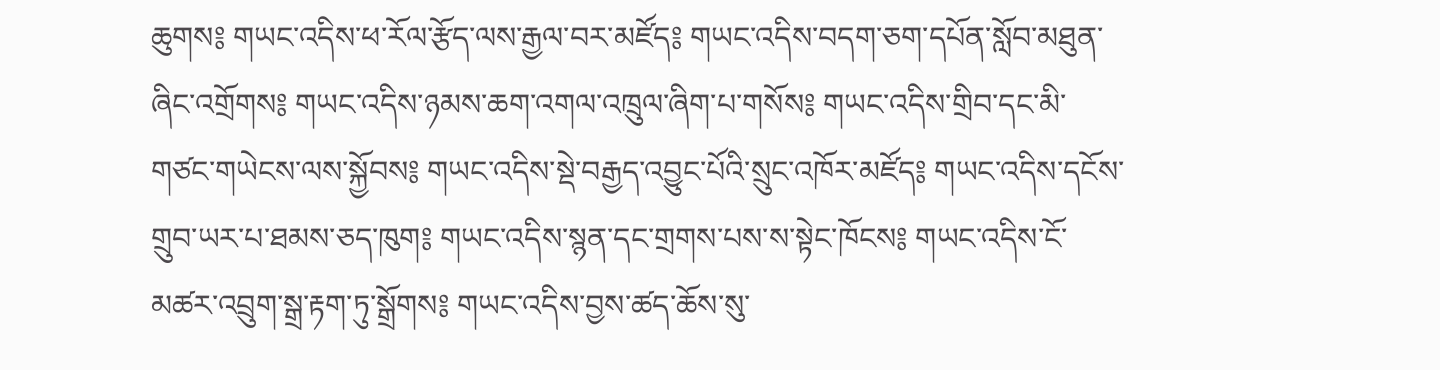ཆུགས༔ གཡང་འདིས་ཕ་རོལ་རྩོད་ལས་རྒྱལ་བར་མཛོད༔ གཡང་འདིས་བདག་ཅག་དཔོན་སློབ་མཐུན་ཞིང་འགྲོགས༔ གཡང་འདིས་ཉམས་ཆག་འགལ་འཁྲུལ་ཞིག་པ་གསོས༔ གཡང་འདིས་གྲིབ་དང་མི་གཙང་གཡེངས་ལས་སྐྱོབས༔ གཡང་འདིས་སྡེ་བརྒྱད་འབྱུང་པོའི་སྲུང་འཁོར་མཛོད༔ གཡང་འདིས་དངོས་གྲུབ་ཡར་པ་ཐམས་ཅད་ཁུག༔ གཡང་འདིས་སྙན་དང་གྲགས་པས་ས་སྟེང་ཁོངས༔ གཡང་འདིས་ངོ་མཚར་འབྲུག་སྒྲ་རྟག་ཏུ་སྒྲོགས༔ གཡང་འདིས་བྱས་ཚད་ཆོས་སུ་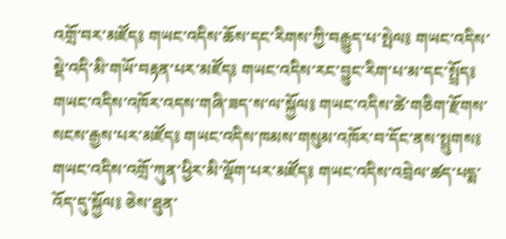འགྲོ་བར་མཛོད༔ གཡང་འདིས་ཆོས་དང་རིགས་ཀྱི་བརྒྱུད་པ་སྤེལ༔ གཡང་འདིས་སྡེ་འདི་མི་གཡོ་བརྟན་པར་མཛོད༔ གཡང་འདིས་རང་བྱུང་རིག་པ་མ་དང་སྤྲོད༔ གཡང་འདིས་འཁོར་འདས་གཞི་ཟད་ས་ལ་སྐྱོལ༔ གཡང་འདིས་ཚེ་གཅིག་རྫོགས་སངས་རྒྱས་པར་མཛོད༔ གཡང་འདིས་ཁམས་གསུམ་འཁོར་བ་དོང་ནས་སྤྲུགས༔ གཡང་འདིས་འགྲོ་ཀུན་ཕྱིར་མི་ལྡོག་པར་མཛོད༔ གཡང་འདིས་འབྲེལ་ཚད་པདྨ་འོད་དུ་སྐྱོལ༔ ཅེས་ཐུན་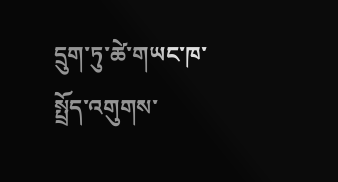དྲུག་ཏུ་ཚེ་གཡང་ཁ་སྤྲོད་འགུགས་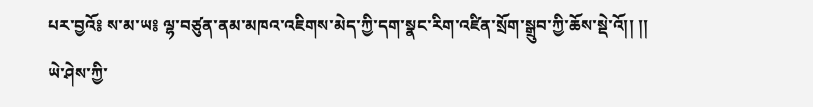པར་བྱའོ༔ ས་མ་ཡ༔ ལྷ་བཙུན་ནམ་མཁའ་འཇིགས་མེད་ཀྱི་དག་སྣང་རིག་འཛིན་སྲོག་སྒྲུབ་ཀྱི་ཆོས་སྡེ་འོ།། །།
ཡེ་ཤེས་ཀྱི་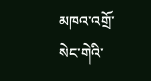མཁའ་འགྲོ་སེང་གེའི་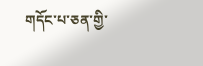གདོང་པ་ཅན་གྱི་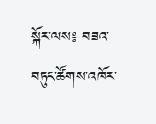སྐོར་ལས༔ བཟའ་བཏུང་ཚོགས་འཁོར་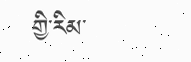གྱི་རིམ་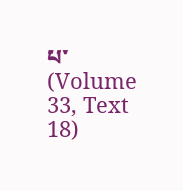པ་ (Volume 33, Text 18)